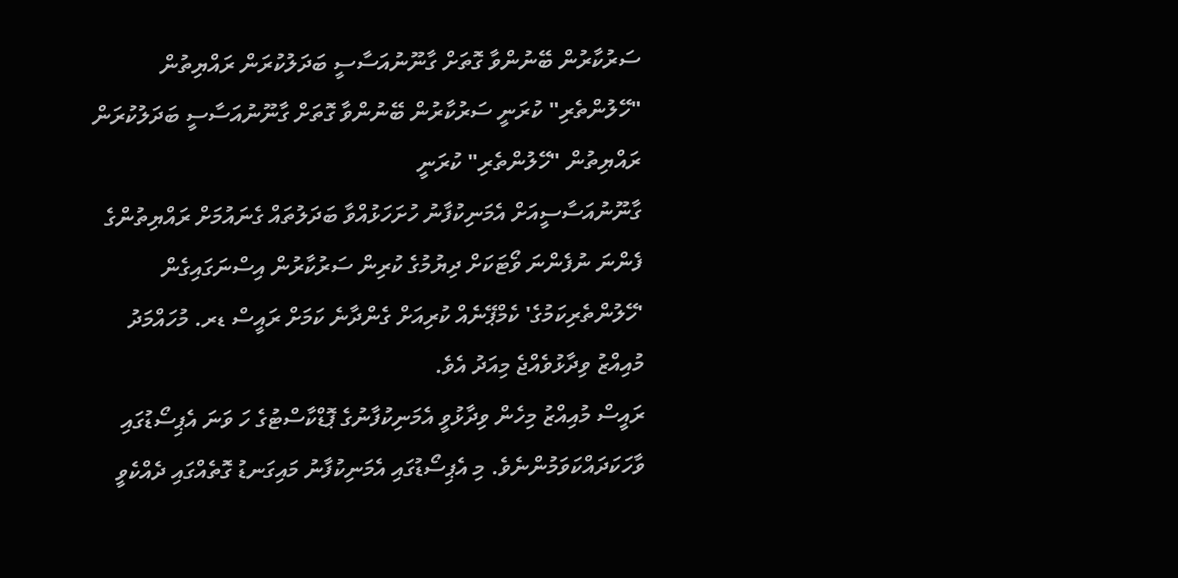ސަރުކާރުން ބޭނުންވާ ގޮތަށް ގާނޫނުއަސާސީ ބަދަލުކުރަން ރައްޔިތުން "ހޭލުންތެރި" ކުރަނީ ސަރުކާރުން ބޭނުންވާ ގޮތަށް ގާނޫނުއަސާސީ ބަދަލުކުރަން ރައްޔިތުން "ހޭލުންތެރި" ކުރަނީ
ގާނޫނުއަސާސީއަށް އެމަނިކުފާނު ހުށަހަޅުއްވާ ބަދަލުތައް ގެނައުމަށް ރައްޔިތުންގެ ފެންނަ ނުފެންނަ ވޯޓަކަށް ދިޔުމުގެ ކުރިން ސަރުކާރުން އިސްނަގައިގެން 'ހޭލުންތެރިކަމުގެ' ކެމްޕޭނެއް ކުރިއަށް ގެންދާނެ ކަމަށް ރައީސް ޑރ. މުހައްމަދު މުއިއްޒު ވިދާޅުވެއްޖެ މިއަދު އެވެ.
ރައީސް މުއިއްޒު މިހެން ވިދާޅުވީ އެމަނިކުފާނުގެ ޕޮޑްކާސްޓުގެ ހަ ވަނަ އެޕިސޯޑުގައި ވާހަކަދައްކަވަމުންނެވެ. މި އެޕިސޯޑުގައި އެމަނިކުފާނު މައިގަނޑު ގޮތެއްގައި ދެއްކެވީ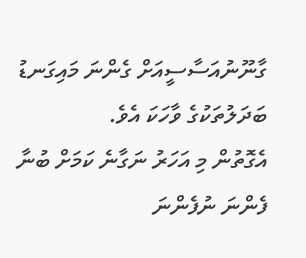ގާނޫނުއަސާސީއަށް ގެންނަ މައިގަނޑު ބަދަލުތަކުގެ ވާހަކަ އެވެ.
އެގޮތުން މި އަހަރު ނަގާނެ ކަމަށް ބުނާ ފެންނަ ނުފެންނަ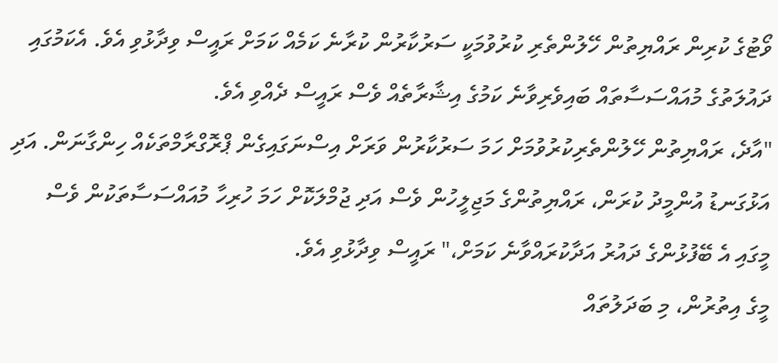ވޯޓުގެ ކުރިން ރައްޔިތުން ހޭލުންތެރި ކުރުވުމަކީ ސަރުކާރުން ކުރާނެ ކަމެއް ކަމަށް ރައީސް ވިދާޅުވި އެވެ. އެކަމުގައި ދައުލަތުގެ މުއައްސަސާތައް ބައިވެރިވާނެ ކަމުގެ އިޝާރާތެއް ވެސް ރައީސް ދެއްވި އެވެ.
"އާދެ، ރައްޔިތުން ހޭލުންތެރިކުރުވުމަށް ހަމަ ސަރުކާރުން ވަރަށް އިސްނަގައިގެން ޕްރޮގްރާމްތަކެއް ހިންގާނަން. އަދި އަޅުގަނޑު އުންމީދު ކުރަން، ރައްޔިތުންގެ މަޖިލީހުން ވެސް އަދި ޖުމްލަކޮށް ހަމަ ހުރިހާ މުއައްސަސާތަކުން ވެސް މީގައި އެ ބޭފުޅުންގެ ދައުރު އަދާކުރައްވާނެ ކަމަށް،" ރައީސް ވިދާޅުވި އެވެ.
މީގެ އިތުރުން، މި ބަދަލުތައް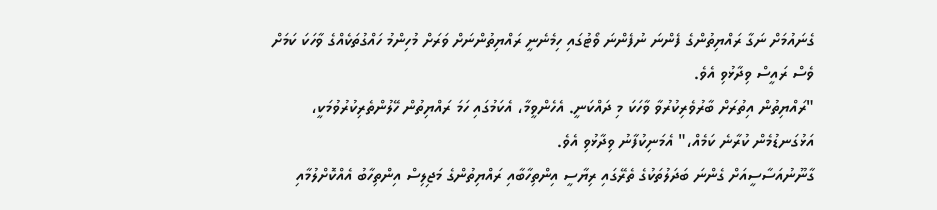ގެނައުމަށް ނަގާ ރައްޔިތުންގެ ފެންނަ ނުފެންނަ ވޯޓުގައި ހިމެނެނީ ރައްޔިތުންނަށް ވަރަށް މުހިންމު ހައްގުތަކެއްގެ ވާހަކަ ކަމަށް ވެސް ރައީސް ވިދާޅުވި އެވެ.
"ރައްޔިތުން އިތުރަށް ބާރުވެރިކުރުވާ ވާހަކަ މި ދައްކަނީ. އެހެންވީމާ، އެކަމުގައި ހަމަ ރައްޔިތުން ހޭލުންތެރިކުރުވުމަކީ، އަޅުގަނޑުމެން ކުރާނެ ކަމެއް،" އެމަނިކުފާނު ވިދާޅުވި އެވެ.
ގާނޫނުއަސާސީއަށް ގެންނަ ބަދަލުތަކުގެ ތެރޭގައި ރިޔާސީ އިންތިހާބާއި ރައްޔިތުންގެ މަޖިލިސް އިންތިހާބު އެއްކޮށްލުމާއި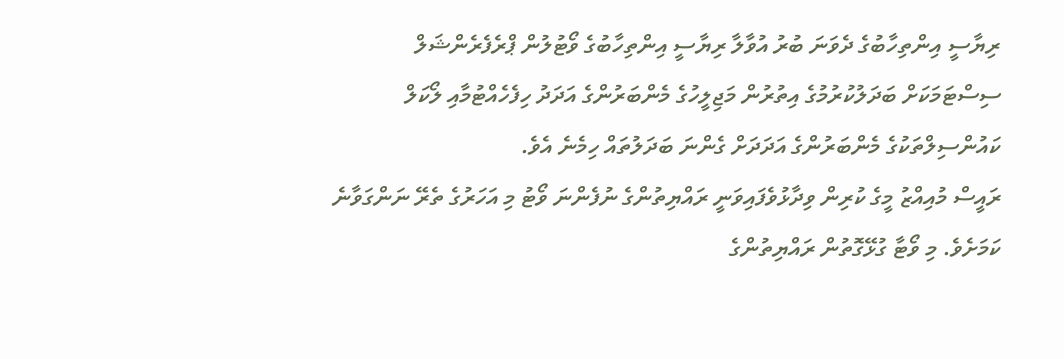ރިޔާސީ އިންތިހާބުގެ ދެވަނަ ބުރު އުވާލާ ރިޔާސީ އިންތިހާބުގެ ވޯޓުލުން ޕްރެފެރެންޝަލް ސިސްޓަމަކަށް ބަދަލުކުރުމުގެ އިތުރުން މަޖިލީހުގެ މެންބަރުންގެ އަދަދު ހިފެހެއްޓުމާއި ލޯކަލް ކައުންސިލްތަކުގެ މެންބަރުންގެ އަދަދަށް ގެންނަ ބަދަލުތައް ހިމެނެ އެވެ.
ރައީސް މުއިއްޒު މީގެ ކުރިން ވިދާޅުވެފައިވަނީ ރައްޔިތުންގެ ނުފެންނަ ވޯޓު މި އަހަރުގެ ތެރޭ ނަންގަވާނެ ކަމަށެވެ. މި ވޯޓާ ގުޅޭގޮތުން ރައްޔިތުންގެ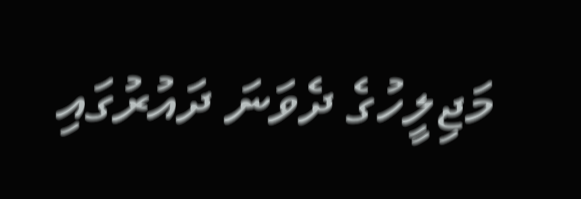މަޖިލީހުގެ ދެވަނަ ދައުރުގައި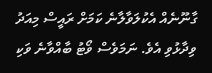ގާނޫނެއް އެކުލަވާލާނެ ކަމަށް ރައީސް މިއަދު ވިދާޅުވި އެވެ. ނަމަވެސް ވޯޓު ބާއްވާނެ ވަކި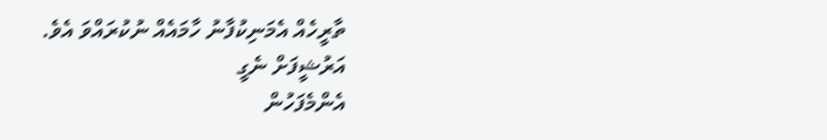ތާރީހެއް އެމަނިކުފާނު ހާމައެއް ނުކުރައްވަ އެވެ.
އަރުޝީފަށް ނެގީ
އެންމެފަހުން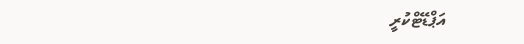އަޕްޑޭޓްކުރީ